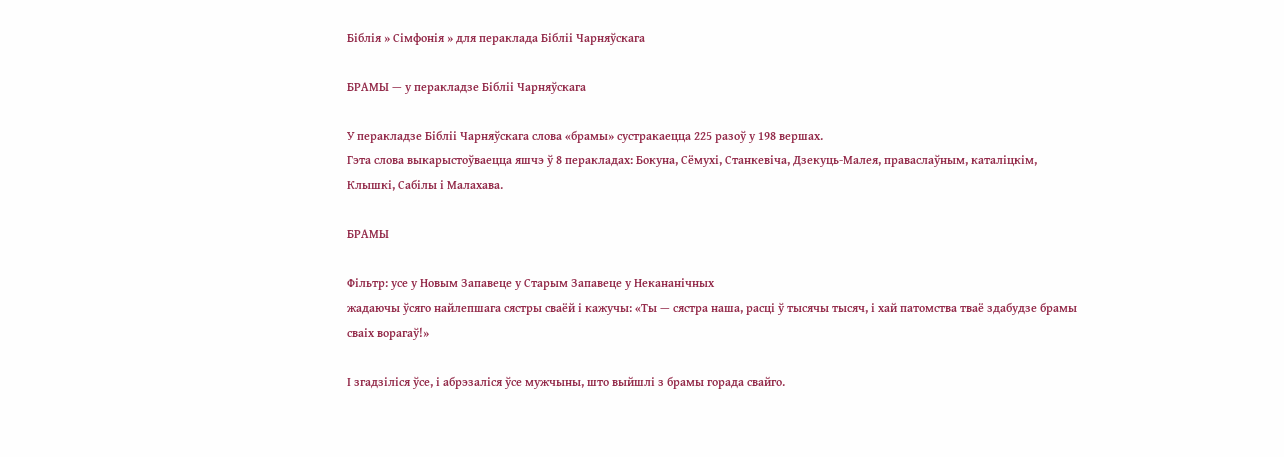Біблія » Сімфонія » для пераклада Бібліі Чарняўскага

БРАМЫ — у перакладзе Бібліі Чарняўскага

У перакладзе Бібліі Чарняўскага слова «брамы» сустракаецца 225 разоў у 198 вершах.
Гэта слова выкарыстоўваецца яшчэ ў 8 перакладах: Бокуна, Сёмухі, Станкевіча, Дзекуць-Малея, праваслаўным, каталіцкім, Клышкi, Сабілы і Малахава.

БРАМЫ

Фільтр: усе у Новым Запавеце у Старым Запавеце у Некананічных
жадаючы ўсяго найлепшага сястры сваёй і кажучы: «Ты — сястра наша, расці ў тысячы тысяч, і хай патомства тваё здабудзе брамы сваіх ворагаў!»

І згадзіліся ўсе, і абрэзаліся ўсе мужчыны, што выйшлі з брамы горада свайго.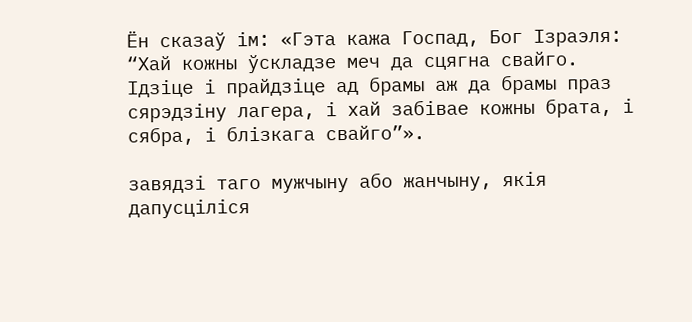Ён сказаў ім: «Гэта кажа Госпад, Бог Ізраэля: “Хай кожны ўскладзе меч да сцягна свайго. Ідзіце і прайдзіце ад брамы аж да брамы праз сярэдзіну лагера, і хай забівае кожны брата, і сябра, і блізкага свайго”».

завядзі таго мужчыну або жанчыну, якія дапусціліся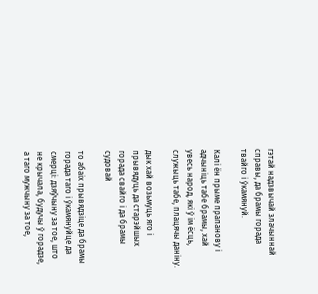гэтай надзвычай злачыннай справы, да брамы горада твайго і ўкамянуй.

Калі ён прыме прапанову і адчыніць табе брамы, хай увесь народ, які ў ім ёсць, служыць табе, плацячы даніну.

дык хай возьмуць яго і прывядуць да старэйшых горада свайго і да брамы судовай

то абаіх прывядзіце да брамы горада таго і ўкамянуйце да смерці: дзяўчыну за тое, што не крычала, будучы ў горадзе, а таго мужчыну за тое,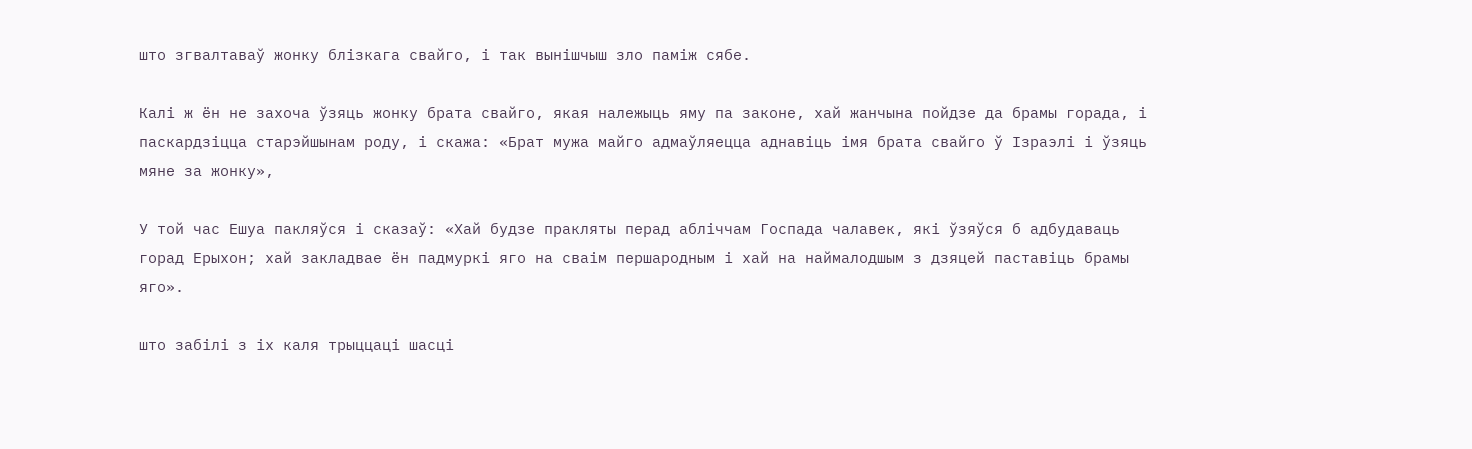што згвалтаваў жонку блізкага свайго, і так вынішчыш зло паміж сябе.

Калі ж ён не захоча ўзяць жонку брата свайго, якая належыць яму па законе, хай жанчына пойдзе да брамы горада, і паскардзіцца старэйшынам роду, і скажа: «Брат мужа майго адмаўляецца аднавіць імя брата свайго ў Ізраэлі і ўзяць мяне за жонку»,

У той час Ешуа пакляўся і сказаў: «Хай будзе пракляты перад абліччам Госпада чалавек, які ўзяўся б адбудаваць горад Ерыхон; хай закладвае ён падмуркі яго на сваім першародным і хай на наймалодшым з дзяцей паставіць брамы яго».

што забілі з іх каля трыццаці шасці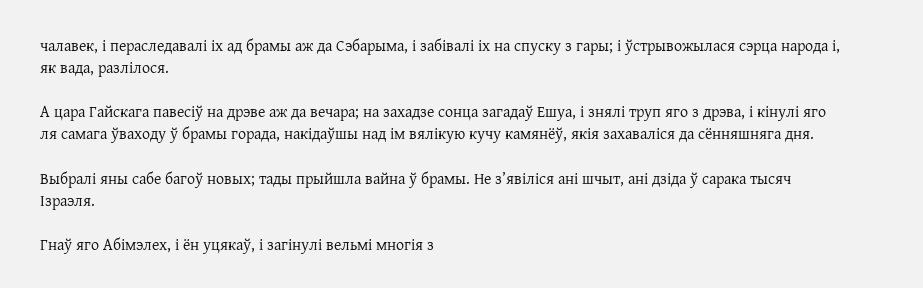чалавек, і пераследавалі іх ад брамы аж да Сэбарыма, і забівалі іх на спуску з гары; і ўстрывожылася сэрца народа і, як вада, разлілося.

А цара Гайскага павесіў на дрэве аж да вечара; на захадзе сонца загадаў Ешуа, і знялі труп яго з дрэва, і кінулі яго ля самага ўваходу ў брамы горада, накідаўшы над ім вялікую кучу камянёў, якія захаваліся да сённяшняга дня.

Выбралі яны сабе багоў новых; тады прыйшла вайна ў брамы. Не з’явіліся ані шчыт, ані дзіда ў сарака тысяч Ізраэля.

Гнаў яго Абімэлех, і ён уцякаў, і загінулі вельмі многія з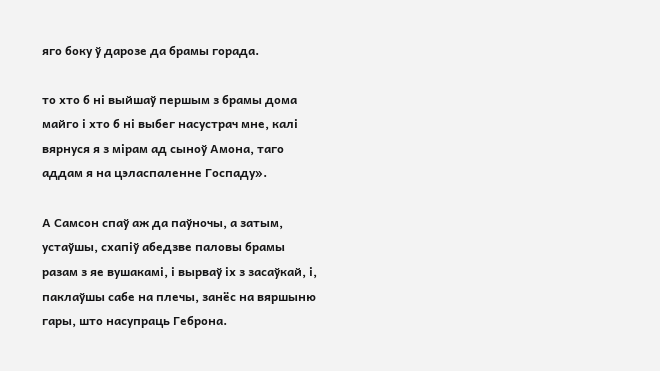яго боку ў дарозе да брамы горада.

то хто б ні выйшаў першым з брамы дома майго і хто б ні выбег насустрач мне, калі вярнуся я з мірам ад сыноў Амона, таго аддам я на цэласпаленне Госпаду».

А Самсон спаў аж да паўночы, а затым, устаўшы, схапіў абедзве паловы брамы разам з яе вушакамі, і вырваў іх з засаўкай, і, паклаўшы сабе на плечы, занёс на вяршыню гары, што насупраць Геброна.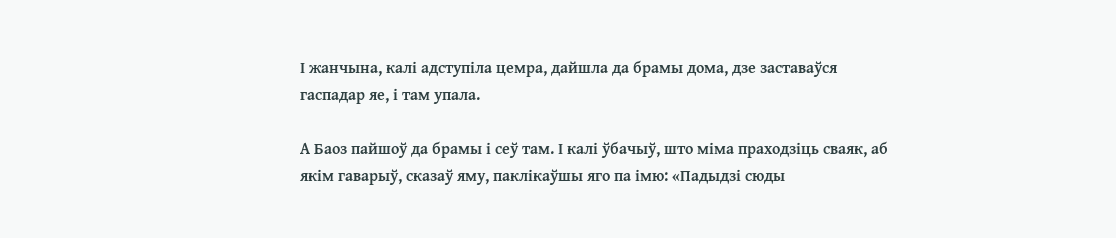І жанчына, калі адступіла цемра, дайшла да брамы дома, дзе заставаўся гаспадар яе, і там упала.

А Баоз пайшоў да брамы і сеў там. І калі ўбачыў, што міма праходзіць сваяк, аб якім гаварыў, сказаў яму, паклікаўшы яго па імю: «Падыдзі сюды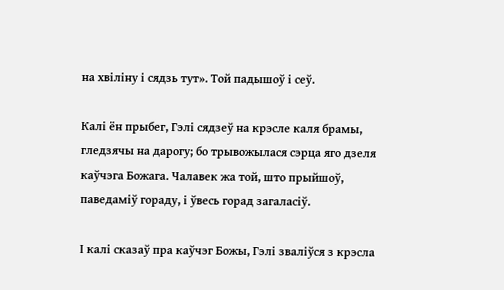на хвіліну і сядзь тут». Той падышоў і сеў.

Калі ён прыбег, Гэлі сядзеў на крэсле каля брамы, гледзячы на дарогу; бо трывожылася сэрца яго дзеля каўчэга Божага. Чалавек жа той, што прыйшоў, паведаміў гораду, і ўвесь горад загаласіў.

І калі сказаў пра каўчэг Божы, Гэлі зваліўся з крэсла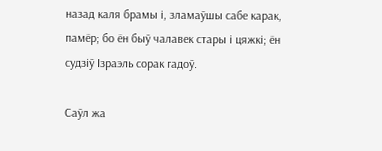назад каля брамы і, зламаўшы сабе карак, памёр; бо ён быў чалавек стары і цяжкі; ён судзіў Ізраэль сорак гадоў.

Саўл жа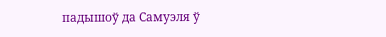падышоў да Самуэля ў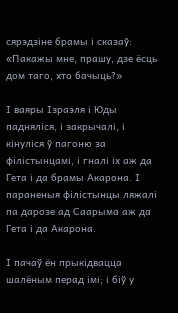сярэдзіне брамы і сказаў: «Пакажы мне, прашу, дзе ёсць дом таго, хто бачыць?»

І ваяры Ізраэля і Юды падняліся, і закрычалі, і кінуліся ў пагоню за філістынцамі, і гналі іх аж да Гета і да брамы Акарона. І параненыя філістынцы ляжалі па дарозе ад Саарыма аж да Гета і да Акарона.

І пачаў ён прыкідвацца шалёным перад імі; і біў у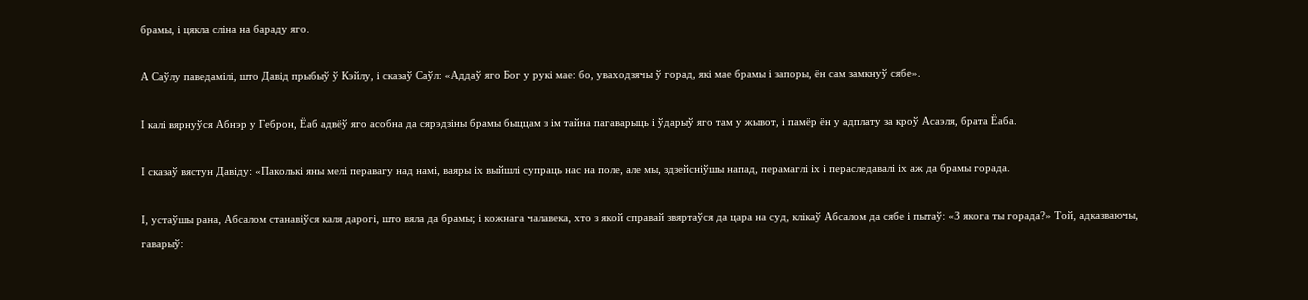брамы, і цякла сліна на бараду яго.

А Саўлу паведамілі, што Давід прыбыў ў Кэйлу, і сказаў Саўл: «Аддаў яго Бог у рукі мае: бо, уваходзячы ў горад, які мае брамы і запоры, ён сам замкнуў сябе».

І калі вярнуўся Абнэр у Геброн, Ёаб адвёў яго асобна да сярэдзіны брамы быццам з ім тайна пагаварыць і ўдарыў яго там у жывот, і памёр ён у адплату за кроў Асаэля, брата Ёаба.

І сказаў вястун Давіду: «Паколькі яны мелі перавагу над намі, ваяры іх выйшлі супраць нас на поле, але мы, здзейсніўшы напад, перамаглі іх і пераследавалі іх аж да брамы горада.

І, устаўшы рана, Абсалом станавіўся каля дарогі, што вяла да брамы; і кожнага чалавека, хто з якой справай звяртаўся да цара на суд, клікаў Абсалом да сябе і пытаў: «З якога ты горада?» Той, адказваючы, гаварыў: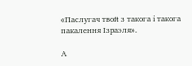«Паслугач твой з такога і такога пакалення Ізраэля».

А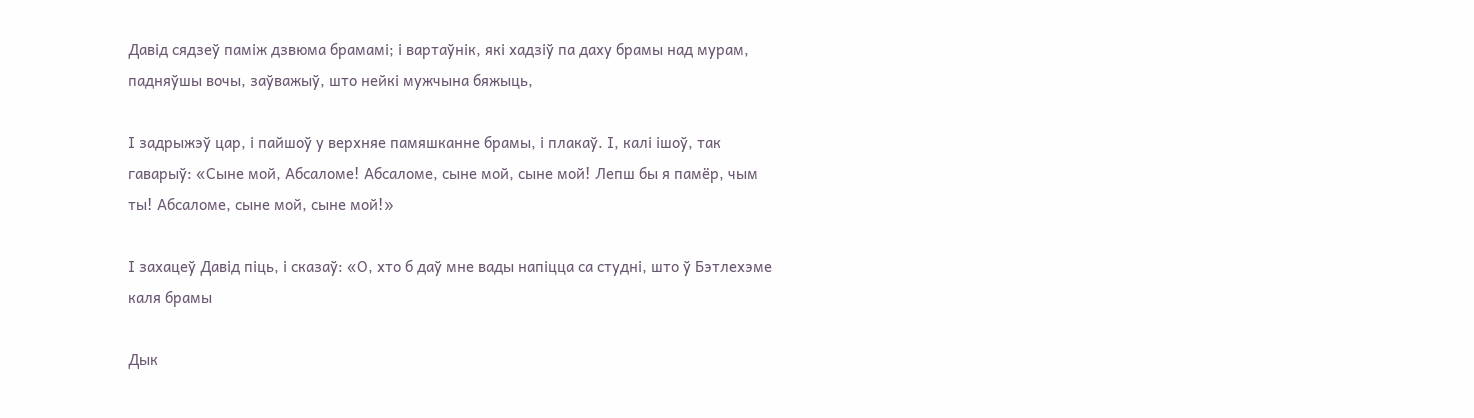Давід сядзеў паміж дзвюма брамамі; і вартаўнік, які хадзіў па даху брамы над мурам, падняўшы вочы, заўважыў, што нейкі мужчына бяжыць,

І задрыжэў цар, і пайшоў у верхняе памяшканне брамы, і плакаў. І, калі ішоў, так гаварыў: «Сыне мой, Абсаломе! Абсаломе, сыне мой, сыне мой! Лепш бы я памёр, чым ты! Абсаломе, сыне мой, сыне мой!»

І захацеў Давід піць, і сказаў: «О, хто б даў мне вады напіцца са студні, што ў Бэтлехэме каля брамы

Дык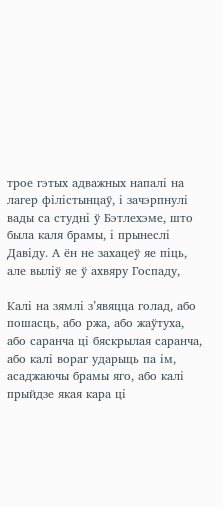трое гэтых адважных напалі на лагер філістынцаў, і зачэрпнулі вады са студні ў Бэтлехэме, што была каля брамы, і прынеслі Давіду. А ён не захацеў яе піць, але выліў яе ў ахвяру Госпаду,

Калі на зямлі з’явяцца голад, або пошасць, або ржа, або жаўтуха, або саранча ці бяскрылая саранча, або калі вораг ударыць па ім, асаджаючы брамы яго, або калі прыйдзе якая кара ці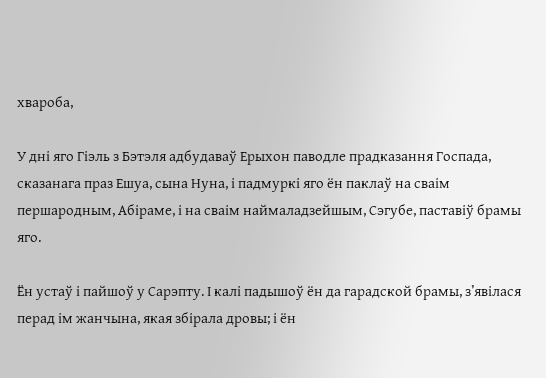хвароба,

У дні яго Гіэль з Бэтэля адбудаваў Ерыхон паводле прадказання Госпада, сказанага праз Ешуа, сына Нуна, і падмуркі яго ён паклаў на сваім першародным, Абіраме, і на сваім наймаладзейшым, Сэгубе, паставіў брамы яго.

Ён устаў і пайшоў у Сарэпту. І калі падышоў ён да гарадской брамы, з’явілася перад ім жанчына, якая збірала дровы; і ён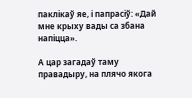паклікаў яе, і папрасіў: «Дай мне крыху вады са збана напіцца».

А цар загадаў таму правадыру, на плячо якога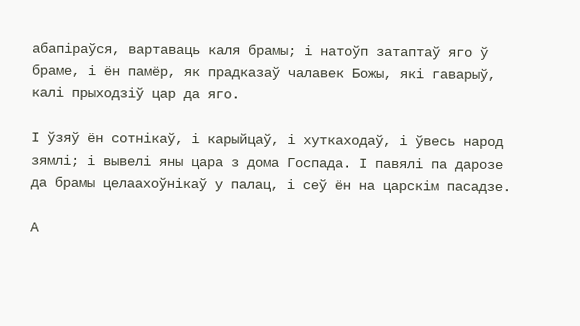абапіраўся, вартаваць каля брамы; і натоўп затаптаў яго ў браме, і ён памёр, як прадказаў чалавек Божы, які гаварыў, калі прыходзіў цар да яго.

І ўзяў ён сотнікаў, і карыйцаў, і хуткаходаў, і ўвесь народ зямлі; і вывелі яны цара з дома Госпада. І павялі па дарозе да брамы целаахоўнікаў у палац, і сеў ён на царскім пасадзе.

А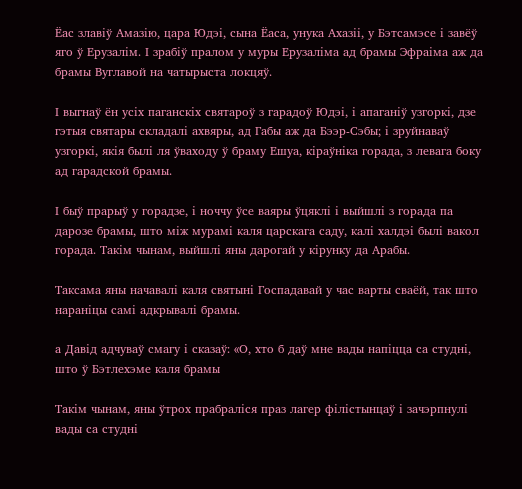Ёас злавіў Амазію, цара Юдэі, сына Ёаса, унука Ахазіі, у Бэтсамэсе і завёў яго ў Ерузалім. І зрабіў пралом у муры Ерузаліма ад брамы Эфраіма аж да брамы Вуглавой на чатырыста локцяў.

І выгнаў ён усіх паганскіх святароў з гарадоў Юдэі, і апаганіў узгоркі, дзе гэтыя святары складалі ахвяры, ад Габы аж да Бээр-Сэбы; і зруйнаваў узгоркі, якія былі ля ўваходу ў браму Ешуа, кіраўніка горада, з левага боку ад гарадской брамы.

І быў прарыў у горадзе, і ноччу ўсе ваяры ўцяклі і выйшлі з горада па дарозе брамы, што між мурамі каля царскага саду, калі халдэі былі вакол горада. Такім чынам, выйшлі яны дарогай у кірунку да Арабы.

Таксама яны начавалі каля святыні Госпадавай у час варты сваёй, так што нараніцы самі адкрывалі брамы.

а Давід адчуваў смагу і сказаў: «О, хто б даў мне вады напіцца са студні, што ў Бэтлехэме каля брамы

Такім чынам, яны ўтрох прабраліся праз лагер філістынцаў і зачэрпнулі вады са студні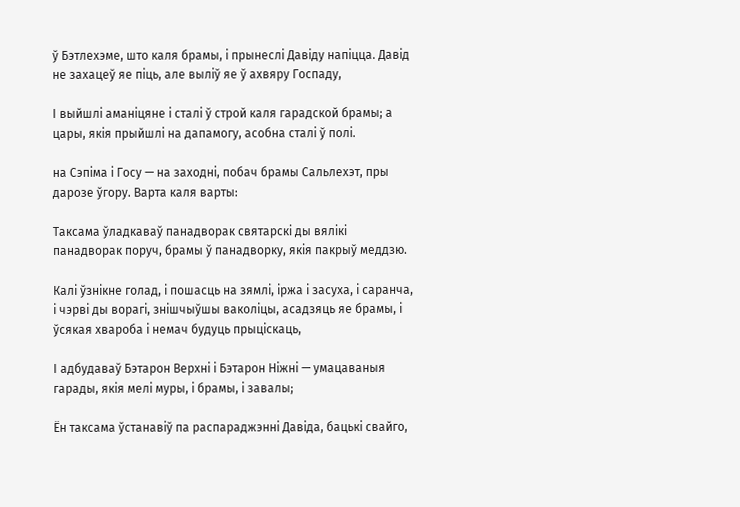ў Бэтлехэме, што каля брамы, і прынеслі Давіду напіцца. Давід не захацеў яе піць, але выліў яе ў ахвяру Госпаду,

І выйшлі аманіцяне і сталі ў строй каля гарадской брамы; а цары, якія прыйшлі на дапамогу, асобна сталі ў полі.

на Сэпіма і Госу — на заходні, побач брамы Сальлехэт, пры дарозе ўгору. Варта каля варты:

Таксама ўладкаваў панадворак святарскі ды вялікі панадворак поруч, брамы ў панадворку, якія пакрыў меддзю.

Калі ўзнікне голад, і пошасць на зямлі, іржа і засуха, і саранча, і чэрві ды ворагі, знішчыўшы ваколіцы, асадзяць яе брамы, і ўсякая хвароба і немач будуць прыціскаць,

І адбудаваў Бэтарон Верхні і Бэтарон Ніжні — умацаваныя гарады, якія мелі муры, і брамы, і завалы;

Ён таксама ўстанавіў па распараджэнні Давіда, бацькі свайго,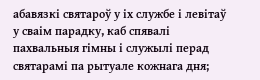абавязкі святароў у іх службе і левітаў у сваім парадку, каб спявалі пахвальныя гімны і служылі перад святарамі па рытуале кожнага дня;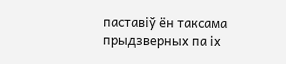паставіў ён таксама прыдзверных па іх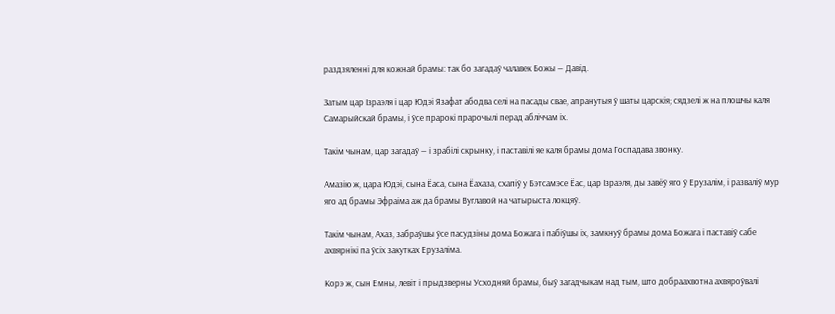раздзяленні для кожнай брамы: так бо загадаў чалавек Божы — Давід.

Затым цар Ізраэля і цар Юдэі Язафат абодва селі на пасады свае, апранутыя ў шаты царскія; сядзелі ж на плошчы каля Самарыйскай брамы, і ўсе прарокі прарочылі перад абліччам іх.

Такім чынам, цар загадаў — і зрабілі скрынку, і паставілі яе каля брамы дома Госпадава звонку.

Амазію ж, цара Юдэі, сына Ёаса, сына Ёахаза, схапіў у Бэтсамэсе Ёас, цар Ізраэля, ды завёў яго ў Ерузалім, і разваліў мур яго ад брамы Эфраіма аж да брамы Вуглавой на чатырыста локцяў.

Такім чынам, Ахаз, забраўшы ўсе пасудзіны дома Божага і пабіўшы іх, замкнуў брамы дома Божага і паставіў сабе ахвярнікі па ўсіх закутках Ерузаліма.

Корэ ж, сын Емны, левіт і прыдзверны Усходняй брамы, быў загадчыкам над тым, што добраахвотна ахвяроўвалі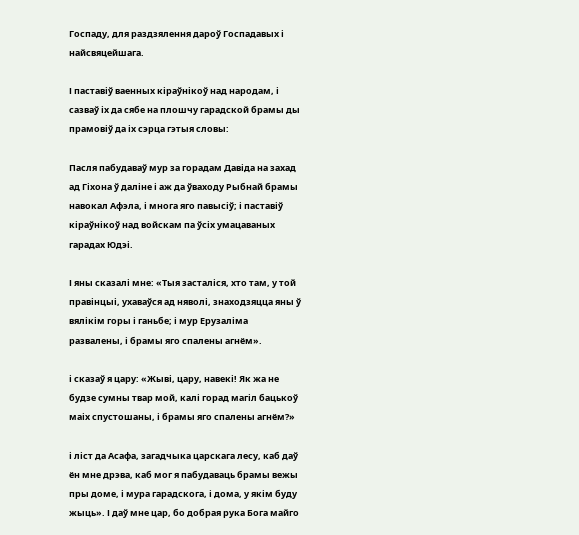Госпаду, для раздзялення дароў Госпадавых і найсвяцейшага.

І паставіў ваенных кіраўнікоў над народам, і сазваў іх да сябе на плошчу гарадской брамы ды прамовіў да іх сэрца гэтыя словы:

Пасля пабудаваў мур за горадам Давіда на захад ад Гіхона ў даліне і аж да ўваходу Рыбнай брамы навокал Афэла, і многа яго павысіў; і паставіў кіраўнікоў над войскам па ўсіх умацаваных гарадах Юдэі.

І яны сказалі мне: «Тыя засталіся, хто там, у той правінцыі, ухаваўся ад няволі, знаходзяцца яны ў вялікім горы і ганьбе; і мур Ерузаліма развалены, і брамы яго спалены агнём».

і сказаў я цару: «Жыві, цару, навекі! Як жа не будзе сумны твар мой, калі горад магіл бацькоў маіх спустошаны, і брамы яго спалены агнём?»

і ліст да Асафа, загадчыка царскага лесу, каб даў ён мне дрэва, каб мог я пабудаваць брамы вежы пры доме, і мура гарадскога, і дома, у якім буду жыць». І даў мне цар, бо добрая рука Бога майго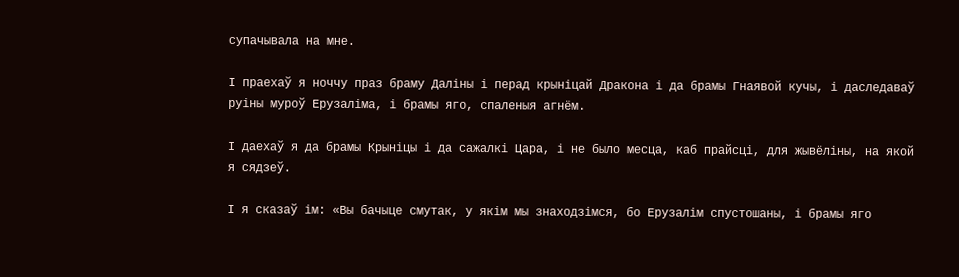супачывала на мне.

І праехаў я ноччу праз браму Даліны і перад крыніцай Дракона і да брамы Гнаявой кучы, і даследаваў руіны муроў Ерузаліма, і брамы яго, спаленыя агнём.

І даехаў я да брамы Крыніцы і да сажалкі Цара, і не было месца, каб прайсці, для жывёліны, на якой я сядзеў.

І я сказаў ім: «Вы бачыце смутак, у якім мы знаходзімся, бо Ерузалім спустошаны, і брамы яго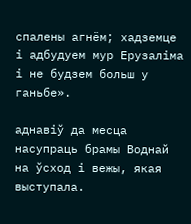спалены агнём; хадземце і адбудуем мур Ерузаліма і не будзем больш у ганьбе».

аднавіў да месца насупраць брамы Воднай на ўсход і вежы, якая выступала.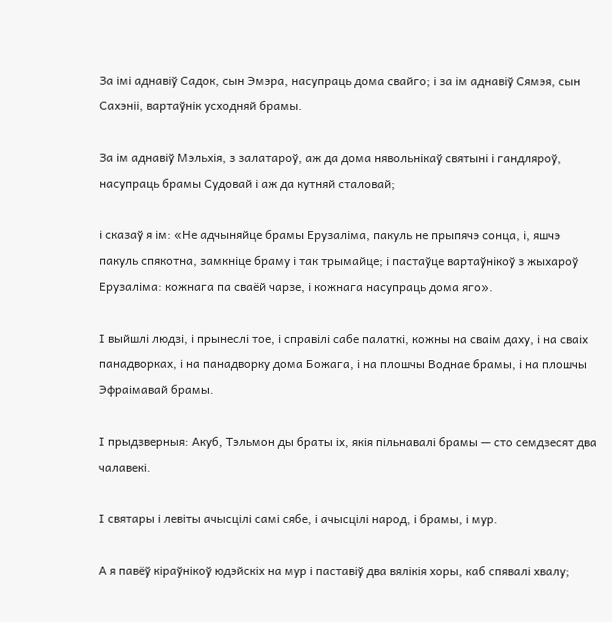За імі аднавіў Садок, сын Эмэра, насупраць дома свайго; і за ім аднавіў Сямэя, сын Сахэніі, вартаўнік усходняй брамы.

За ім аднавіў Мэльхія, з залатароў, аж да дома нявольнікаў святыні і гандляроў, насупраць брамы Судовай і аж да кутняй сталовай;

і сказаў я ім: «Не адчыняйце брамы Ерузаліма, пакуль не прыпячэ сонца, і, яшчэ пакуль спякотна, замкніце браму і так трымайце; і пастаўце вартаўнікоў з жыхароў Ерузаліма: кожнага па сваёй чарзе, і кожнага насупраць дома яго».

І выйшлі людзі, і прынеслі тое, і справілі сабе палаткі, кожны на сваім даху, і на сваіх панадворках, і на панадворку дома Божага, і на плошчы Воднае брамы, і на плошчы Эфраімавай брамы.

І прыдзверныя: Акуб, Тэльмон ды браты іх, якія пільнавалі брамы — сто семдзесят два чалавекі.

І святары і левіты ачысцілі самі сябе, і ачысцілі народ, і брамы, і мур.

А я павёў кіраўнікоў юдэйскіх на мур і паставіў два вялікія хоры, каб спявалі хвалу;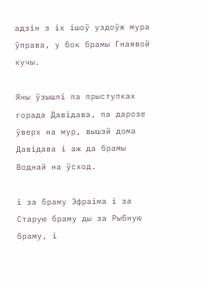адзін з іх ішоў уздоўж мура ўправа, у бок брамы Гнаявой кучы.

Яны ўзышлі па прыступках горада Давідава, па дарозе ўверх на мур, вышэй дома Давідава і аж да брамы Воднай на ўсход.

і за браму Эфраіма і за Старую браму ды за Рыбную браму, і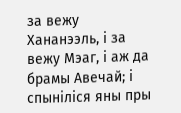за вежу Хананээль, і за вежу Мэаг, і аж да брамы Авечай; і спыніліся яны пры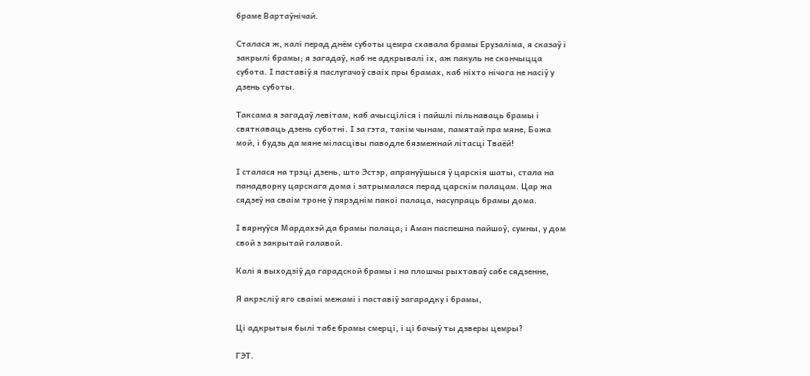браме Вартаўнічай.

Сталася ж, калі перад днём суботы цемра схавала брамы Ерузаліма, я сказаў і закрылі брамы; я загадаў, каб не адкрывалі іх, аж пакуль не скончыцца субота. І паставіў я паслугачоў сваіх пры брамах, каб ніхто нічога не насіў у дзень суботы.

Таксама я загадаў левітам, каб ачысціліся і пайшлі пільнаваць брамы і святкаваць дзень суботні. І за гэта, такім чынам, памятай пра мяне, Божа мой, і будзь да мяне міласцівы паводле бязмежнай літасці Тваёй!

І сталася на трэці дзень, што Эстэр, апрануўшыся ў царскія шаты, стала на панадворку царскага дома і затрымалася перад царскім палацам. Цар жа сядзеў на сваім троне ў пярэднім пакоі палаца, насупраць брамы дома.

І вярнуўся Мардахэй да брамы палаца; і Аман паспешна пайшоў, сумны, у дом свой з закрытай галавой.

Калі я выходзіў да гарадской брамы і на плошчы рыхтаваў сабе сядзенне,

Я акрэсліў яго сваімі межамі і паставіў загарадку і брамы,

Ці адкрытыя былі табе брамы смерці, і ці бачыў ты дзверы цемры?

ГЭТ.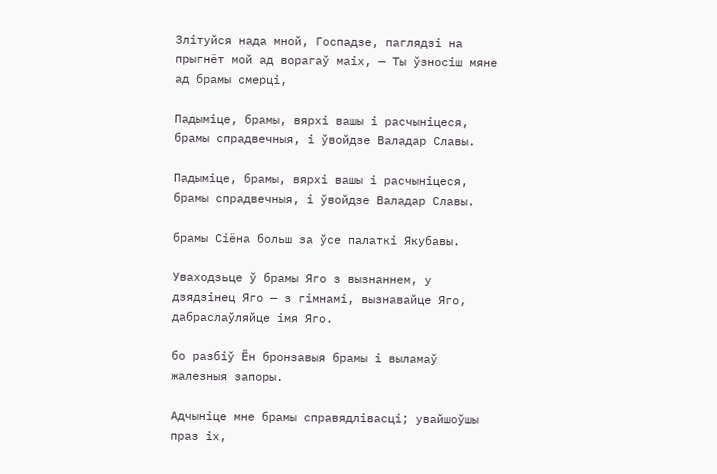Злітуйся нада мной, Госпадзе, паглядзі на прыгнёт мой ад ворагаў маіх, — Ты ўзносіш мяне ад брамы смерці,

Падыміце, брамы, вярхі вашы і расчыніцеся, брамы спрадвечныя, і ўвойдзе Валадар Славы.

Падыміце, брамы, вярхі вашы і расчыніцеся, брамы спрадвечныя, і ўвойдзе Валадар Славы.

брамы Сіёна больш за ўсе палаткі Якубавы.

Уваходзьце ў брамы Яго з вызнаннем, у дзядзінец Яго — з гімнамі, вызнавайце Яго, дабраслаўляйце імя Яго.

бо разбіў Ён бронзавыя брамы і выламаў жалезныя запоры.

Адчыніце мне брамы справядлівасці; увайшоўшы праз іх,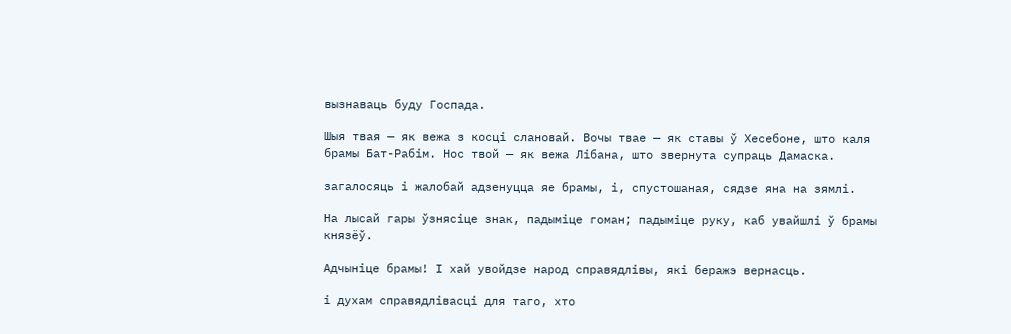вызнаваць буду Госпада.

Шыя твая — як вежа з косці слановай. Вочы твае — як ставы ў Хесебоне, што каля брамы Бат-Рабім. Нос твой — як вежа Лібана, што звернута супраць Дамаска.

загалосяць і жалобай адзенуцца яе брамы, і, спустошаная, сядзе яна на зямлі.

На лысай гары ўзнясіце знак, падыміце гоман; падыміце руку, каб увайшлі ў брамы князёў.

Адчыніце брамы! І хай увойдзе народ справядлівы, які беражэ вернасць.

і духам справядлівасці для таго, хто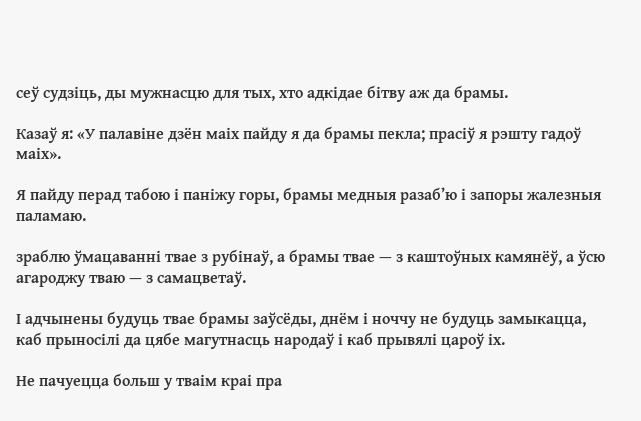сеў судзіць, ды мужнасцю для тых, хто адкідае бітву аж да брамы.

Казаў я: «У палавіне дзён маіх пайду я да брамы пекла; прасіў я рэшту гадоў маіх».

Я пайду перад табою і паніжу горы, брамы медныя разаб’ю і запоры жалезныя паламаю.

зраблю ўмацаванні твае з рубінаў, а брамы твае — з каштоўных камянёў, а ўсю агароджу тваю — з самацветаў.

І адчынены будуць твае брамы заўсёды, днём і ноччу не будуць замыкацца, каб прыносілі да цябе магутнасць народаў і каб прывялі цароў іх.

Не пачуецца больш у тваім краі пра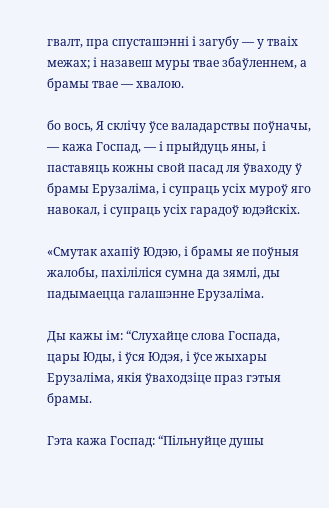гвалт, пра спусташэнні і загубу — у тваіх межах; і назавеш муры твае збаўленнем, а брамы твае — хвалою.

бо вось, Я склічу ўсе валадарствы поўначы, — кажа Госпад, — і прыйдуць яны, і паставяць кожны свой пасад ля ўваходу ў брамы Ерузаліма, і супраць усіх муроў яго навокал, і супраць усіх гарадоў юдэйскіх.

«Смутак ахапіў Юдэю, і брамы яе поўныя жалобы, пахіліліся сумна да зямлі, ды падымаецца галашэнне Ерузаліма.

Ды кажы ім: “Слухайце слова Госпада, цары Юды, і ўся Юдэя, і ўсе жыхары Ерузаліма, якія ўваходзіце праз гэтыя брамы.

Гэта кажа Госпад: “Пільнуйце душы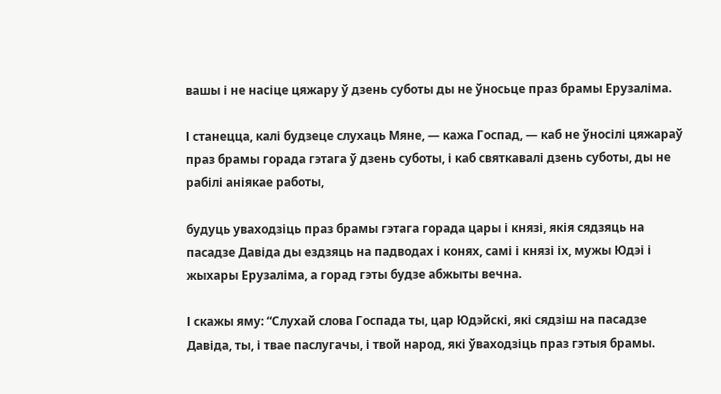вашы і не насіце цяжару ў дзень суботы ды не ўносьце праз брамы Ерузаліма.

І станецца, калі будзеце слухаць Мяне, — кажа Госпад, — каб не ўносілі цяжараў праз брамы горада гэтага ў дзень суботы, і каб святкавалі дзень суботы, ды не рабілі аніякае работы,

будуць уваходзіць праз брамы гэтага горада цары і князі, якія сядзяць на пасадзе Давіда ды ездзяць на падводах і конях, самі і князі іх, мужы Юдэі і жыхары Ерузаліма, а горад гэты будзе абжыты вечна.

І скажы яму: “Слухай слова Госпада ты, цар Юдэйскі, які сядзіш на пасадзе Давіда, ты, і твае паслугачы, і твой народ, які ўваходзіць праз гэтыя брамы.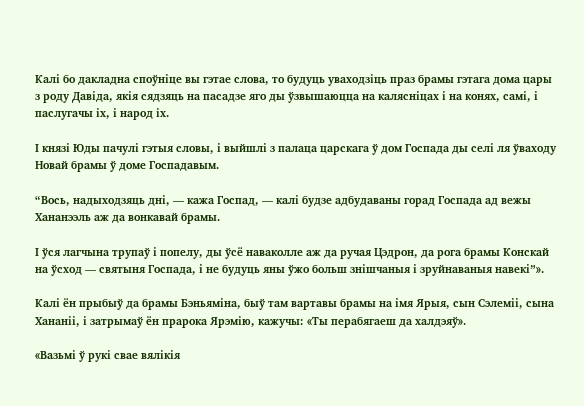Калі бо дакладна споўніце вы гэтае слова, то будуць уваходзіць праз брамы гэтага дома цары з роду Давіда, якія сядзяць на пасадзе яго ды ўзвышаюцца на калясніцах і на конях, самі, і паслугачы іх, і народ іх.

І князі Юды пачулі гэтыя словы, і выйшлі з палаца царскага ў дом Госпада ды селі ля ўваходу Новай брамы ў доме Госпадавым.

“Вось, надыходзяць дні, — кажа Госпад, — калі будзе адбудаваны горад Госпада ад вежы Хананээль аж да вонкавай брамы.

І ўся лагчына трупаў і попелу, ды ўсё наваколле аж да ручая Цэдрон, да рога брамы Конскай на ўсход — святыня Госпада, і не будуць яны ўжо больш знішчаныя і зруйнаваныя навекі”».

Калі ён прыбыў да брамы Бэньяміна, быў там вартавы брамы на імя Ярыя, сын Сэлеміі, сына Хананіі, і затрымаў ён прарока Ярэмію, кажучы: «Ты перабягаеш да халдэяў».

«Вазьмі ў рукі свае вялікія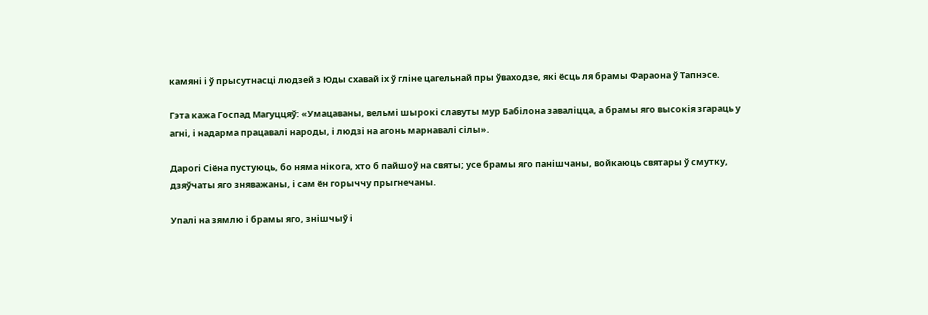камяні і ў прысутнасці людзей з Юды схавай іх ў гліне цагельнай пры ўваходзе, які ёсць ля брамы Фараона ў Тапнэсе.

Гэта кажа Госпад Магуццяў: «Умацаваны, вельмі шырокі славуты мур Бабілона заваліцца, а брамы яго высокія згараць у агні, і надарма працавалі народы, і людзі на агонь марнавалі сілы».

Дарогі Сіёна пустуюць, бо няма нікога, хто б пайшоў на святы; усе брамы яго панішчаны, войкаюць святары ў смутку, дзяўчаты яго зняважаны, і сам ён горыччу прыгнечаны.

Упалі на зямлю і брамы яго, знішчыў і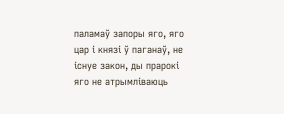паламаў запоры яго, яго цар і князі ў паганаў, не існуе закон, ды прарокі яго не атрымліваюць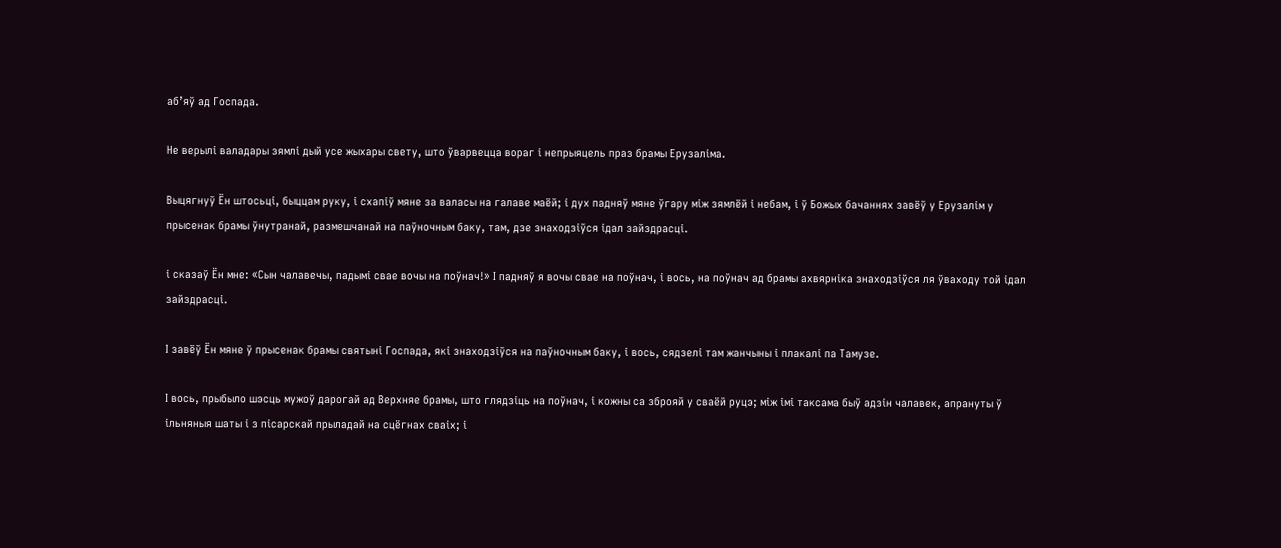аб’яў ад Госпада.

Не верылі валадары зямлі дый усе жыхары свету, што ўварвецца вораг і непрыяцель праз брамы Ерузаліма.

Выцягнуў Ён штосьці, быццам руку, і схапіў мяне за валасы на галаве маёй; і дух падняў мяне ўгару між зямлёй і небам, і ў Божых бачаннях завёў у Ерузалім у прысенак брамы ўнутранай, размешчанай на паўночным баку, там, дзе знаходзіўся ідал зайздрасці.

і сказаў Ён мне: «Сын чалавечы, падымі свае вочы на поўнач!» І падняў я вочы свае на поўнач, і вось, на поўнач ад брамы ахвярніка знаходзіўся ля ўваходу той ідал зайздрасці.

І завёў Ён мяне ў прысенак брамы святыні Госпада, які знаходзіўся на паўночным баку, і вось, сядзелі там жанчыны і плакалі па Тамузе.

І вось, прыбыло шэсць мужоў дарогай ад Верхняе брамы, што глядзіць на поўнач, і кожны са зброяй у сваёй руцэ; між імі таксама быў адзін чалавек, апрануты ў ільняныя шаты і з пісарскай прыладай на сцёгнах сваіх; і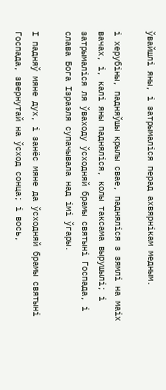ўвайшлі яны, і затрымаліся перад ахвярнікам медным.

і херубіны, падняўшы крылы свае, падняліся з зямлі на маіх вачах, і, калі яны падняліся, колы таксама вырушылі; і затрымаліся ля ўваходу ўсходняй брамы святыні Госпада, і слава Бога Ізраэля супачывала над імі ўгары.

І падняў мяне дух, і занёс мяне да ўсходняй брамы святыні Госпада, звернутай на ўсход сонца; і вось,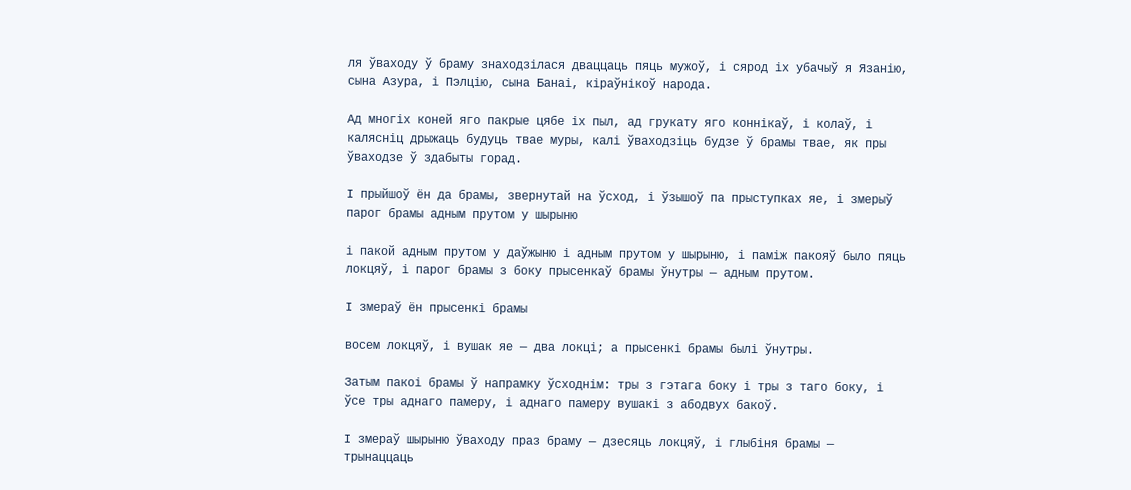ля ўваходу ў браму знаходзілася дваццаць пяць мужоў, і сярод іх убачыў я Язанію, сына Азура, і Пэлцію, сына Банаі, кіраўнікоў народа.

Ад многіх коней яго пакрые цябе іх пыл, ад грукату яго коннікаў, і колаў, і калясніц дрыжаць будуць твае муры, калі ўваходзіць будзе ў брамы твае, як пры ўваходзе ў здабыты горад.

І прыйшоў ён да брамы, звернутай на ўсход, і ўзышоў па прыступках яе, і змерыў парог брамы адным прутом у шырыню

і пакой адным прутом у даўжыню і адным прутом у шырыню, і паміж пакояў было пяць локцяў, і парог брамы з боку прысенкаў брамы ўнутры — адным прутом.

І змераў ён прысенкі брамы

восем локцяў, і вушак яе — два локці; а прысенкі брамы былі ўнутры.

Затым пакоі брамы ў напрамку ўсходнім: тры з гэтага боку і тры з таго боку, і ўсе тры аднаго памеру, і аднаго памеру вушакі з абодвух бакоў.

І змераў шырыню ўваходу праз браму — дзесяць локцяў, і глыбіня брамы — трынаццаць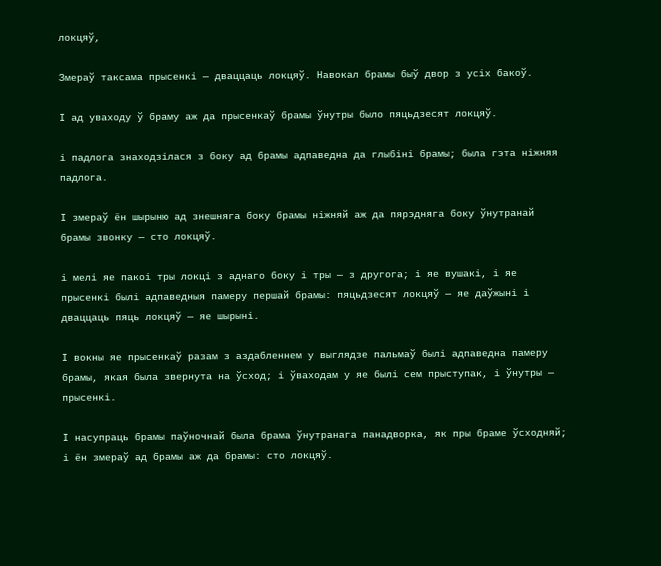локцяў,

Змераў таксама прысенкі — дваццаць локцяў. Навокал брамы быў двор з усіх бакоў.

І ад уваходу ў браму аж да прысенкаў брамы ўнутры было пяцьдзесят локцяў.

і падлога знаходзілася з боку ад брамы адпаведна да глыбіні брамы; была гэта ніжняя падлога.

І змераў ён шырыню ад знешняга боку брамы ніжняй аж да пярэдняга боку ўнутранай брамы звонку — сто локцяў.

і мелі яе пакоі тры локці з аднаго боку і тры — з другога; і яе вушакі, і яе прысенкі былі адпаведныя памеру першай брамы: пяцьдзесят локцяў — яе даўжыні і дваццаць пяць локцяў — яе шырыні.

І вокны яе прысенкаў разам з аздабленнем у выглядзе пальмаў былі адпаведна памеру брамы, якая была звернута на ўсход; і ўваходам у яе былі сем прыступак, і ўнутры — прысенкі.

І насупраць брамы паўночнай была брама ўнутранага панадворка, як пры браме ўсходняй; і ён змераў ад брамы аж да брамы: сто локцяў.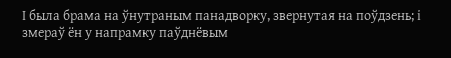І была брама на ўнутраным панадворку, звернутая на поўдзень; і змераў ён у напрамку паўднёвым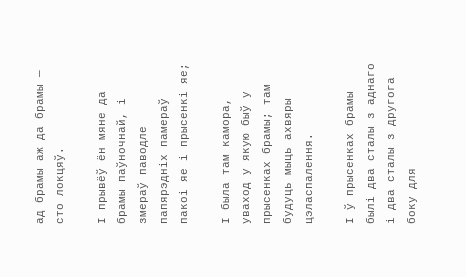ад брамы аж да брамы — сто локцяў.

І прывёў ён мяне да брамы паўночнай, і змераў паводле папярэдніх памераў пакоі яе і прысенкі яе;

І была там камора, уваход у якую быў у прысенках брамы; там будуць мыць ахвяры цэласпалення.

І ў прысенках брамы былі два сталы з аднаго і два сталы з другога боку для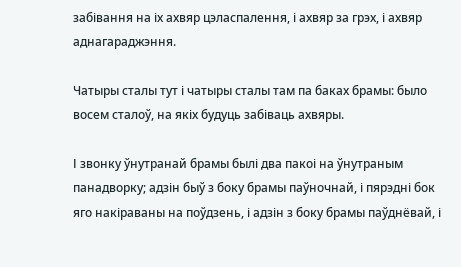забівання на іх ахвяр цэласпалення, і ахвяр за грэх, і ахвяр аднагараджэння.

Чатыры сталы тут і чатыры сталы там па баках брамы: было восем сталоў, на якіх будуць забіваць ахвяры.

І звонку ўнутранай брамы былі два пакоі на ўнутраным панадворку; адзін быў з боку брамы паўночнай, і пярэдні бок яго накіраваны на поўдзень, і адзін з боку брамы паўднёвай, і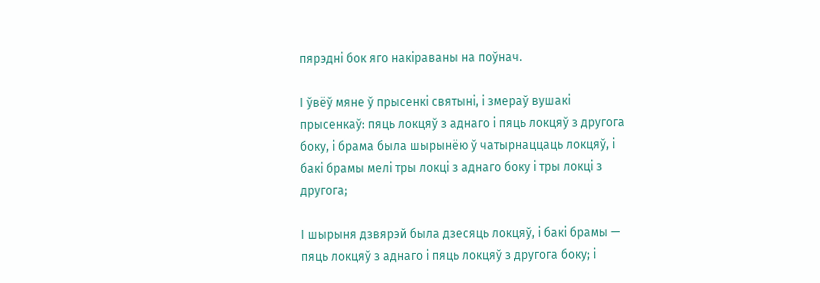пярэдні бок яго накіраваны на поўнач.

І ўвёў мяне ў прысенкі святыні, і змераў вушакі прысенкаў: пяць локцяў з аднаго і пяць локцяў з другога боку, і брама была шырынёю ў чатырнаццаць локцяў, і бакі брамы мелі тры локці з аднаго боку і тры локці з другога;

І шырыня дзвярэй была дзесяць локцяў, і бакі брамы — пяць локцяў з аднаго і пяць локцяў з другога боку; і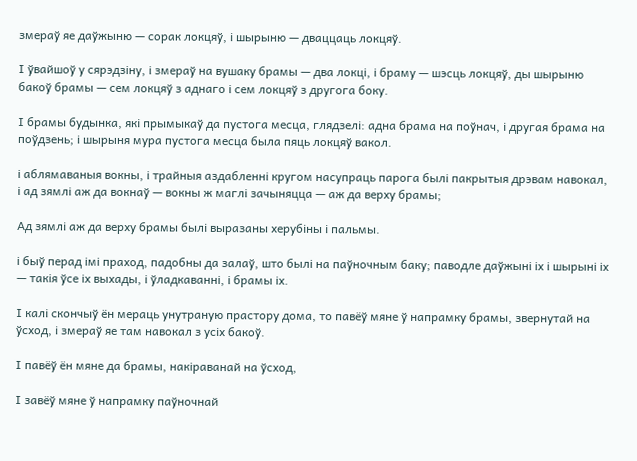змераў яе даўжыню — сорак локцяў, і шырыню — дваццаць локцяў.

І ўвайшоў у сярэдзіну, і змераў на вушаку брамы — два локці, і браму — шэсць локцяў, ды шырыню бакоў брамы — сем локцяў з аднаго і сем локцяў з другога боку.

І брамы будынка, які прымыкаў да пустога месца, глядзелі: адна брама на поўнач, і другая брама на поўдзень; і шырыня мура пустога месца была пяць локцяў вакол.

і аблямаваныя вокны, і трайныя аздабленні кругом насупраць парога былі пакрытыя дрэвам навокал, і ад зямлі аж да вокнаў — вокны ж маглі зачыняцца — аж да верху брамы;

Ад зямлі аж да верху брамы былі выразаны херубіны і пальмы.

і быў перад імі праход, падобны да залаў, што былі на паўночным баку; паводле даўжыні іх і шырыні іх — такія ўсе іх выхады, і ўладкаванні, і брамы іх.

І калі скончыў ён мераць унутраную прастору дома, то павёў мяне ў напрамку брамы, звернутай на ўсход, і змераў яе там навокал з усіх бакоў.

І павёў ён мяне да брамы, накіраванай на ўсход,

І завёў мяне ў напрамку паўночнай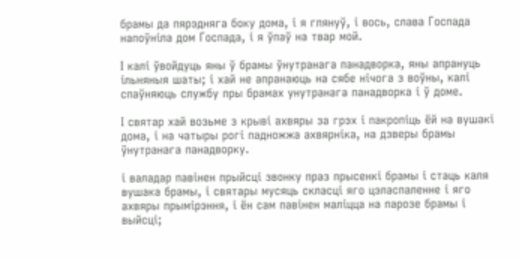брамы да пярэдняга боку дома, і я глянуў, і вось, слава Госпада напоўніла дом Госпада, і я ўпаў на твар мой.

І калі ўвойдуць яны ў брамы ўнутранага панадворка, яны апрануць ільняныя шаты; і хай не апранаюць на сябе нічога з воўны, калі спаўняюць службу пры брамах унутранага панадворка і ў доме.

І святар хай возьме з крыві ахвяры за грэх і пакропіць ёй на вушакі дома, і на чатыры рогі падножжа ахвярніка, на дзверы брамы ўнутранага панадворку.

і валадар павінен прыйсці звонку праз прысенкі брамы і стаць каля вушака брамы, і святары мусяць скласці яго цэласпаленне і яго ахвяры прымірэння, і ён сам павінен маліцца на парозе брамы і выйсці;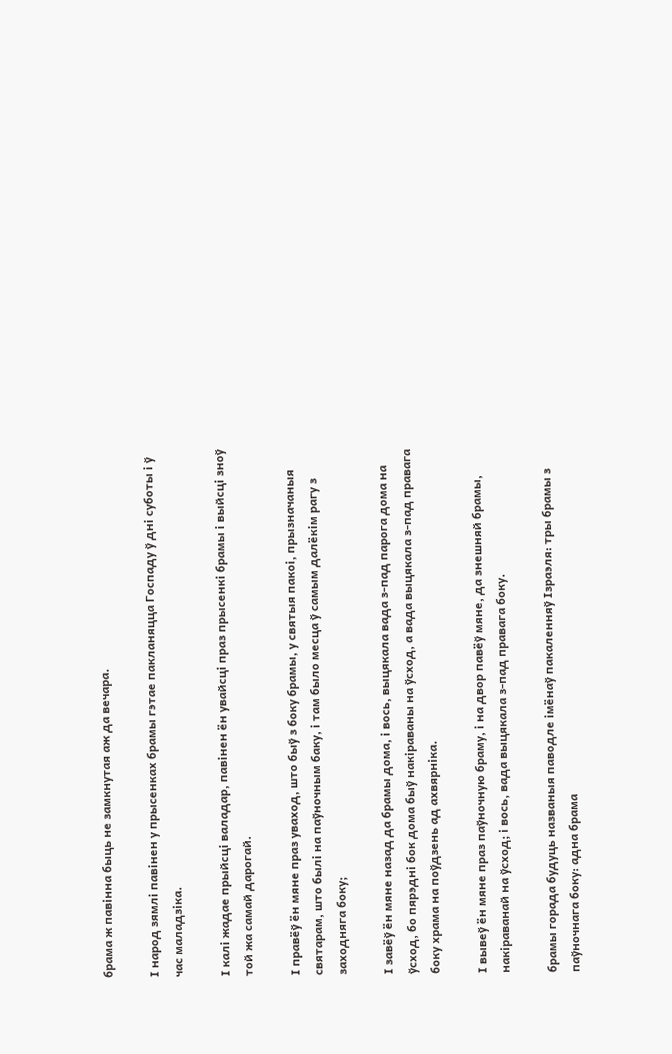брама ж павінна быць не замкнутая аж да вечара.

І народ зямлі павінен у прысенках брамы гэтае пакланяцца Госпаду ў дні суботы і ў час маладзіка.

І калі жадае прыйсці валадар, павінен ён увайсці праз прысенкі брамы і выйсці зноў той жа самай дарогай.

І правёў ён мяне праз уваход, што быў з боку брамы, у святыя пакоі, прызначаныя святарам, што былі на паўночным баку, і там было месца ў самым далёкім рагу з заходняга боку;

І завёў ён мяне назад да брамы дома, і вось, выцякала вада з-пад парога дома на ўсход, бо пярэдні бок дома быў накіраваны на ўсход, а вада выцякала з-пад правага боку храма на поўдзень ад ахвярніка.

І вывеў ён мяне праз паўночную браму, і на двор павёў мяне, да знешняй брамы, накіраванай на ўсход; і вось, вада выцякала з-пад правага боку.

брамы горада будуць названыя паводле імёнаў пакаленняў Ізраэля: тры брамы з паўночнага боку: адна брама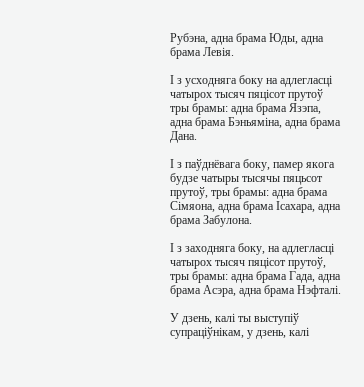Рубэна, адна брама Юды, адна брама Левія.

І з усходняга боку на адлегласці чатырох тысяч пяцісот прутоў тры брамы: адна брама Язэпа, адна брама Бэньяміна, адна брама Дана.

І з паўднёвага боку, памер якога будзе чатыры тысячы пяцьсот прутоў, тры брамы: адна брама Сімяона, адна брама Ісахара, адна брама Забулона.

І з заходняга боку, на адлегласці чатырох тысяч пяцісот прутоў, тры брамы: адна брама Гада, адна брама Асэра, адна брама Нэфталі.

У дзень, калі ты выступіў супраціўнікам, у дзень, калі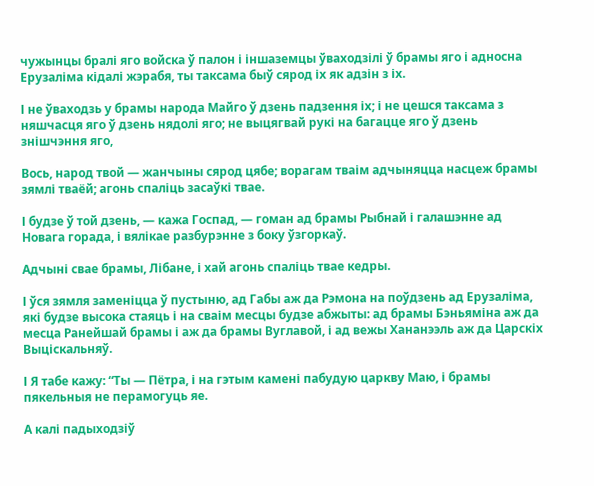чужынцы бралі яго войска ў палон і іншаземцы ўваходзілі ў брамы яго і адносна Ерузаліма кідалі жэрабя, ты таксама быў сярод іх як адзін з іх.

І не ўваходзь у брамы народа Майго ў дзень падзення іх; і не цешся таксама з няшчасця яго ў дзень нядолі яго; не выцягвай рукі на багацце яго ў дзень знішчэння яго,

Вось, народ твой — жанчыны сярод цябе; ворагам тваім адчыняцца насцеж брамы зямлі тваёй; агонь спаліць засаўкі твае.

І будзе ў той дзень, — кажа Госпад, — гоман ад брамы Рыбнай і галашэнне ад Новага горада, і вялікае разбурэнне з боку ўзгоркаў.

Адчыні свае брамы, Лібане, і хай агонь спаліць твае кедры.

І ўся зямля заменіцца ў пустыню, ад Габы аж да Рэмона на поўдзень ад Ерузаліма, які будзе высока стаяць і на сваім месцы будзе абжыты: ад брамы Бэньяміна аж да месца Ранейшай брамы і аж да брамы Вуглавой, і ад вежы Хананээль аж да Царскіх Выціскальняў.

І Я табе кажу: “Ты — Пётра, і на гэтым камені пабудую царкву Маю, і брамы пякельныя не перамогуць яе.

А калі падыходзіў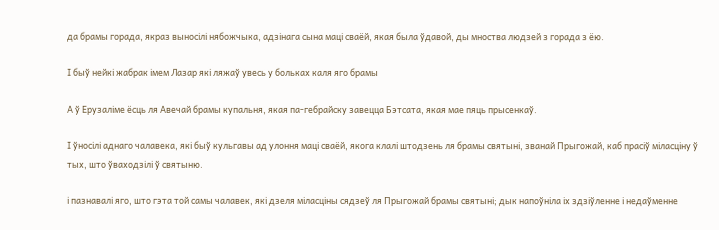да брамы горада, якраз выносілі нябожчыка, адзінага сына маці сваёй, якая была ўдавой, ды мноства людзей з горада з ёю.

І быў нейкі жабрак імем Лазар які ляжаў увесь у больках каля яго брамы

А ў Ерузаліме ёсць ля Авечай брамы купальня, якая па-гебрайску завецца Бэтсата, якая мае пяць прысенкаў.

І ўносілі аднаго чалавека, які быў кульгавы ад улоння маці сваёй, якога клалі штодзень ля брамы святыні, званай Прыгожай, каб прасіў міласціну ў тых, што ўваходзілі ў святыню.

і пазнавалі яго, што гэта той самы чалавек, які дзеля міласціны сядзеў ля Прыгожай брамы святыні; дык напоўніла іх здзіўленне і недаўменне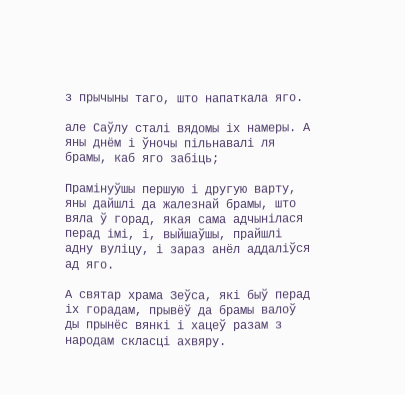з прычыны таго, што напаткала яго.

але Саўлу сталі вядомы іх намеры. А яны днём і ўночы пільнавалі ля брамы, каб яго забіць;

Прамінуўшы першую і другую варту, яны дайшлі да жалезнай брамы, што вяла ў горад, якая сама адчынілася перад імі, і, выйшаўшы, прайшлі адну вуліцу, і зараз анёл аддаліўся ад яго.

А святар храма Зеўса, які быў перад іх горадам, прывёў да брамы валоў ды прынёс вянкі і хацеў разам з народам скласці ахвяру.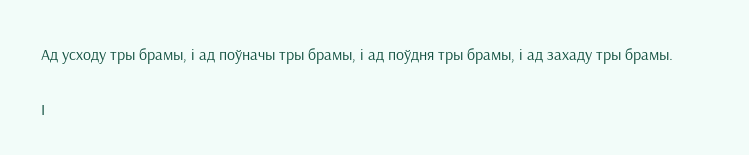Ад усходу тры брамы, і ад поўначы тры брамы, і ад поўдня тры брамы, і ад захаду тры брамы.

І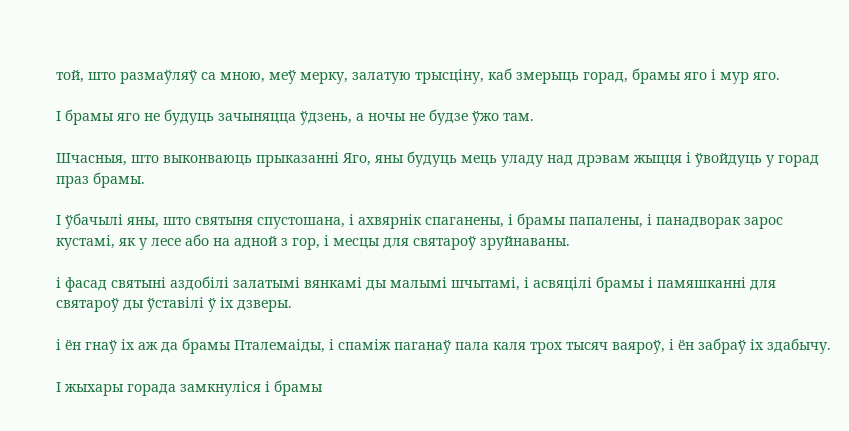той, што размаўляў са мною, меў мерку, залатую трысціну, каб змерыць горад, брамы яго і мур яго.

І брамы яго не будуць зачыняцца ўдзень, а ночы не будзе ўжо там.

Шчасныя, што выконваюць прыказанні Яго, яны будуць мець уладу над дрэвам жыцця і ўвойдуць у горад праз брамы.

І ўбачылі яны, што святыня спустошана, і ахвярнік спаганены, і брамы папалены, і панадворак зарос кустамі, як у лесе або на адной з гор, і месцы для святароў зруйнаваны.

і фасад святыні аздобілі залатымі вянкамі ды малымі шчытамі, і асвяцілі брамы і памяшканні для святароў ды ўставілі ў іх дзверы.

і ён гнаў іх аж да брамы Пталемаіды, і спаміж паганаў пала каля трох тысяч ваяроў, і ён забраў іх здабычу.

І жыхары горада замкнуліся і брамы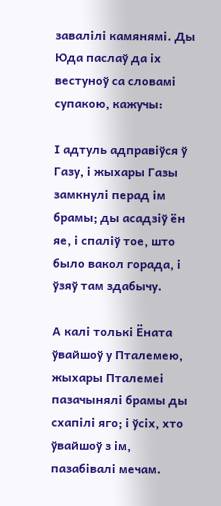завалілі камянямі. Ды Юда паслаў да іх вестуноў са словамі супакою, кажучы:

І адтуль адправіўся ў Газу, і жыхары Газы замкнулі перад ім брамы; ды асадзіў ён яе, і спаліў тое, што было вакол горада, і ўзяў там здабычу.

А калі толькі Ёната ўвайшоў у Пталемею, жыхары Пталемеі пазачынялі брамы ды схапілі яго; і ўсіх, хто ўвайшоў з ім, пазабівалі мечам.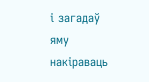і загадаў яму накіраваць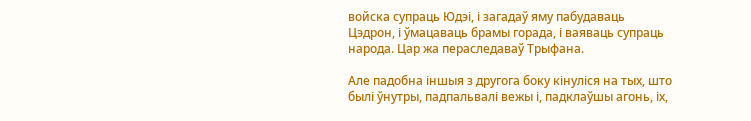войска супраць Юдэі, і загадаў яму пабудаваць Цэдрон, і ўмацаваць брамы горада, і ваяваць супраць народа. Цар жа пераследаваў Трыфана.

Але падобна іншыя з другога боку кінуліся на тых, што былі ўнутры, падпальвалі вежы і, падклаўшы агонь, іх,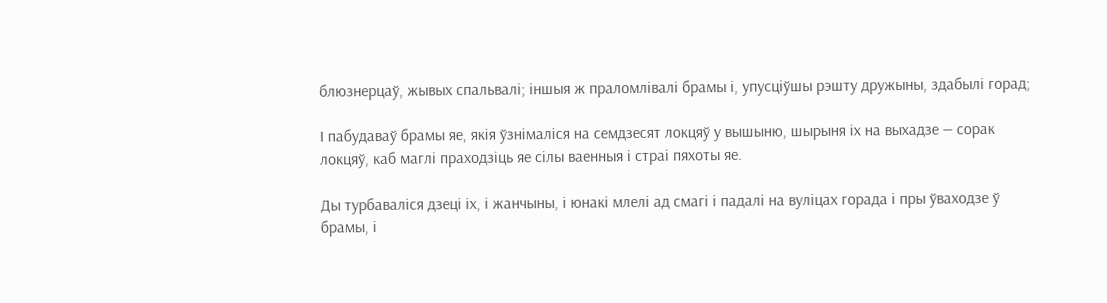блюзнерцаў, жывых спальвалі; іншыя ж праломлівалі брамы і, упусціўшы рэшту дружыны, здабылі горад;

І пабудаваў брамы яе, якія ўзнімаліся на семдзесят локцяў у вышыню, шырыня іх на выхадзе — сорак локцяў, каб маглі праходзіць яе сілы ваенныя і страі пяхоты яе.

Ды турбаваліся дзеці іх, і жанчыны, і юнакі млелі ад смагі і падалі на вуліцах горада і пры ўваходзе ў брамы, і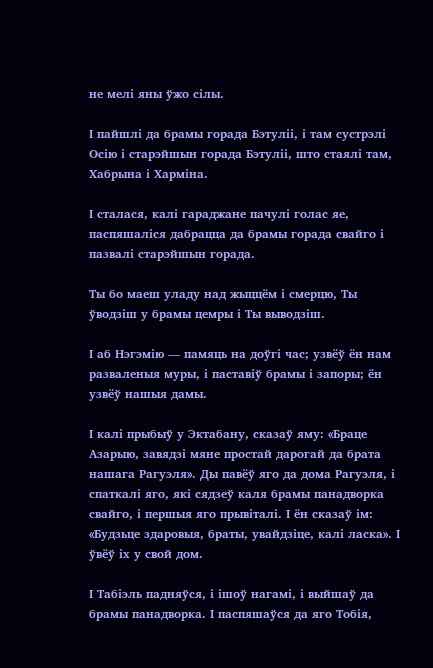не мелі яны ўжо сілы.

І пайшлі да брамы горада Бэтуліі, і там сустрэлі Осію і старэйшын горада Бэтуліі, што стаялі там, Хабрына і Харміна.

І сталася, калі гараджане пачулі голас яе, паспяшаліся дабрацца да брамы горада свайго і пазвалі старэйшын горада.

Ты бо маеш уладу над жыццём і смерцю, Ты ўводзіш у брамы цемры і Ты выводзіш.

І аб Нэгэмію — памяць на доўгі час; узвёў ён нам разваленыя муры, і паставіў брамы і запоры; ён узвёў нашыя дамы.

І калі прыбыў у Эктабану, сказаў яму: «Браце Азарыю, завядзі мяне простай дарогай да брата нашага Рагуэля». Ды павёў яго да дома Рагуэля, і спаткалі яго, які сядзеў каля брамы панадворка свайго, і першыя яго прывіталі. І ён сказаў ім: «Будзьце здаровыя, браты, увайдзіце, калі ласка». І ўвёў іх у свой дом.

І Табіэль падняўся, і ішоў нагамі, і выйшаў да брамы панадворка. І паспяшаўся да яго Тобія,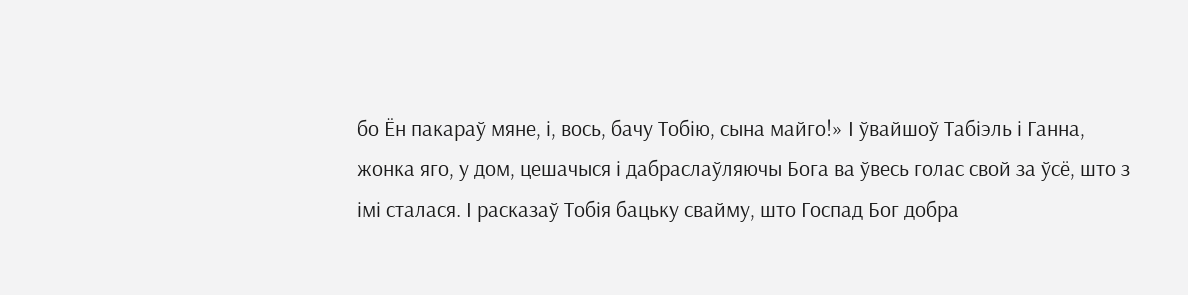бо Ён пакараў мяне, і, вось, бачу Тобію, сына майго!» І ўвайшоў Табіэль і Ганна, жонка яго, у дом, цешачыся і дабраслаўляючы Бога ва ўвесь голас свой за ўсё, што з імі сталася. І расказаў Тобія бацьку свайму, што Госпад Бог добра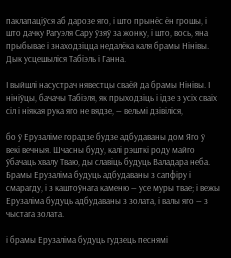паклапаціўся аб дарозе яго, і што прынёс ён грошы, і што дачку Рагуэля Сару ўзяў за жонку, і што, вось, яна прыбывае і знаходзіцца недалёка каля брамы Нінівы. Дык усцешыліся Табіэль і Ганна.

І выйшлі насустрач нявестцы сваёй да брамы Нінівы. І нініўцы, бачачы Табіэля, як прыходзіць і ідзе з усіх сваіх сіл і ніякая рука яго не вядзе, — вельмі дзівіліся,

бо ў Ерузаліме горадзе будзе адбудаваны дом Яго ў векі вечныя. Шчасны буду, калі рэшткі роду майго ўбачаць хвалу Тваю, ды славіць будуць Валадара неба. Брамы Ерузаліма будуць адбудаваны з сапфіру і смарагду, і з каштоўнага каменю — усе муры твае; і вежы Ерузаліма будуць адбудаваны з золата, і валы яго — з чыстага золата.

і брамы Ерузаліма будуць гудзець песнямі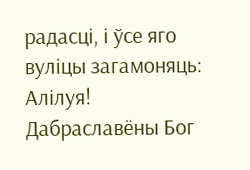радасці, і ўсе яго вуліцы загамоняць: Алілуя! Дабраславёны Бог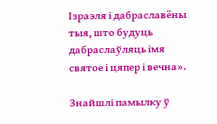Ізраэля і дабраславёны тыя, што будуць дабраслаўляць імя святое і цяпер і вечна».

Знайшлі памылку ў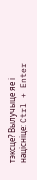тэксце? Вылучыце яе і націсніце: Ctrl + Enter